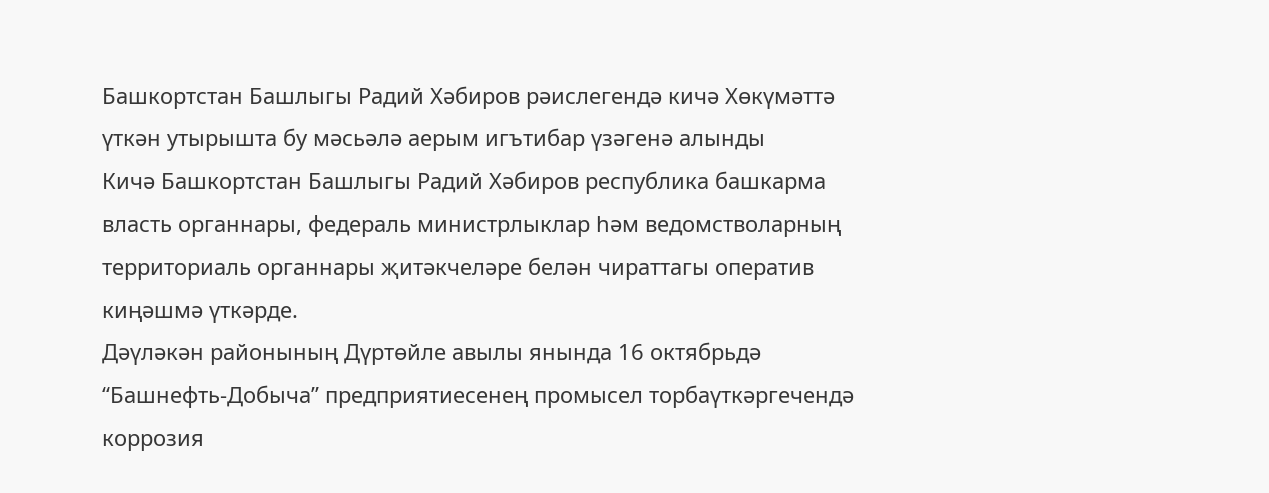Башкортстан Башлыгы Радий Хәбиров рәислегендә кичә Хөкүмәттә үткән утырышта бу мәсьәлә аерым игътибар үзәгенә алынды
Кичә Башкортстан Башлыгы Радий Хәбиров республика башкарма власть органнары, федераль министрлыклар һәм ведомстволарның территориаль органнары җитәкчеләре белән чираттагы оператив киңәшмә үткәрде.
Дәүләкән районының Дүртөйле авылы янында 16 октябрьдә “Башнефть-Добыча” предприятиесенең промысел торбаүткәргечендә коррозия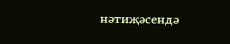нәтиҗәсендә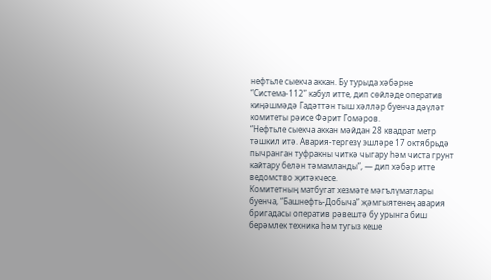нефтьле сыекча аккан. Бу турыда хәбәрне “Система-112” кабул итте, дип сөйләде оператив киңәшмәдә Гадәттән тыш хәлләр буенча дәүләт комитеты рәисе Фәрит Гомәров.
“Нефтьле сыекча аккан мәйдан 28 квадрат метр тәшкил итә. Авария-тергезү эшләре 17 октябрьдә пычранган туфракны читкә чыгару һәм чиста грунт кайтару белән тәмамланды”, — дип хәбәр итте ведомство җитәкчесе.
Комитетның матбугат хезмәте мәгълүматлары буенча, “Башнефть-Добыча” җәмгыятенең авария бригадасы оператив рәвештә бу урынга биш берәмлек техника һәм тугыз кеше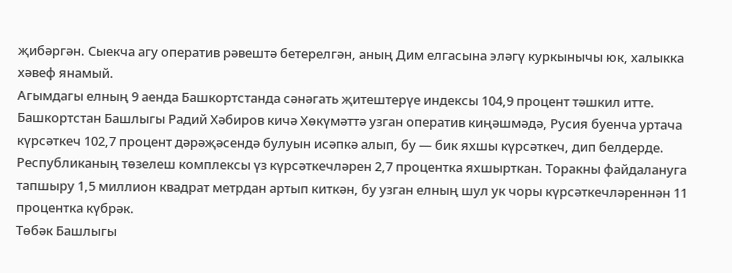җибәргән. Сыекча агу оператив рәвештә бетерелгән, аның Дим елгасына эләгү куркынычы юк, халыкка хәвеф янамый.
Агымдагы елның 9 аенда Башкортстанда сәнәгать җитештерүе индексы 104,9 процент тәшкил итте. Башкортстан Башлыгы Радий Хәбиров кичә Хөкүмәттә узган оператив киңәшмәдә, Русия буенча уртача күрсәткеч 102,7 процент дәрәҗәсендә булуын исәпкә алып, бу — бик яхшы күрсәткеч, дип белдерде. Республиканың төзелеш комплексы үз күрсәткечләрен 2,7 процентка яхшырткан. Торакны файдалануга тапшыру 1,5 миллион квадрат метрдан артып киткән, бу узган елның шул ук чоры күрсәткечләреннән 11 процентка күбрәк.
Төбәк Башлыгы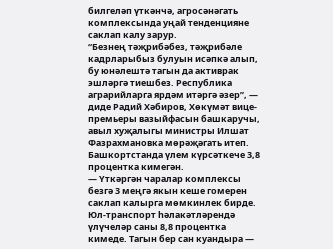билгеләп үткәнчә, агросәнәгать комплексында уңай тенденцияне саклап калу зарур.
“Безнең тәҗрибәбез, тәҗрибәле кадрларыбыз булуын исәпкә алып, бу юнәлештә тагын да активрак эшләргә тиешбез. Республика аграрийларга ярдәм итәргә әзер”, — диде Радий Хәбиров, Хөкүмәт вице-премьеры вазыйфасын башкаручы, авыл хуҗалыгы министры Илшат Фазрахмановка мөрәҗәгать итеп.
Башкортстанда үлем күрсәткече 3,8 процентка кимегән.
— Үткәргән чаралар комплексы безгә 3 меңгә якын кеше гомерен саклап калырга мөмкинлек бирде. Юл-транспорт һәлакәтләрендә үлүчеләр саны 8,8 процентка кимеде. Тагын бер сан куандыра —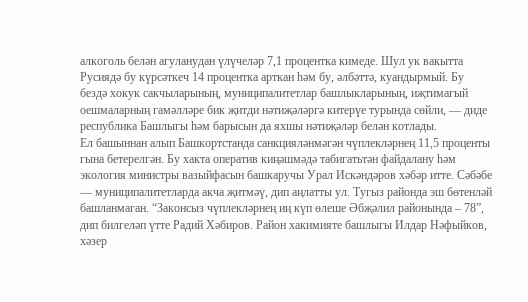алкоголь белән агуланудан үлүчеләр 7,1 процентка кимеде. Шул ук вакытта Русиядә бу күрсәткеч 14 процентка арткан һәм бу, әлбәттә, куандырмый. Бу бездә хокук сакчыларының, муниципалитетлар башлыкларының, иҗтимагый оешмаларның гамәлләре бик җитди нәтиҗәләргә китерүе турында сөйли, — диде республика Башлыгы һәм барысын да яхшы нәтиҗәләр белән котлады.
Ел башыннан алып Башкортстанда санкцияләнмәгән чүплекләрнең 11,5 проценты гына бетерелгән. Бу хакта оператив киңәшмәдә табигатьтән файдалану һәм экология министры вазыйфасын башкаручы Урал Искәндәров хәбәр итте. Сәбәбе — муниципалитетларда акча җитмәү, дип аңлатты ул. Тугыз районда эш бөтенләй башланмаган. “Законсыз чүплекләрнең иң күп өлеше Әбҗәлил районында – 78”, дип билгеләп үтте Радий Хәбиров. Район хакимияте башлыгы Илдар Нәфыйков, хәзер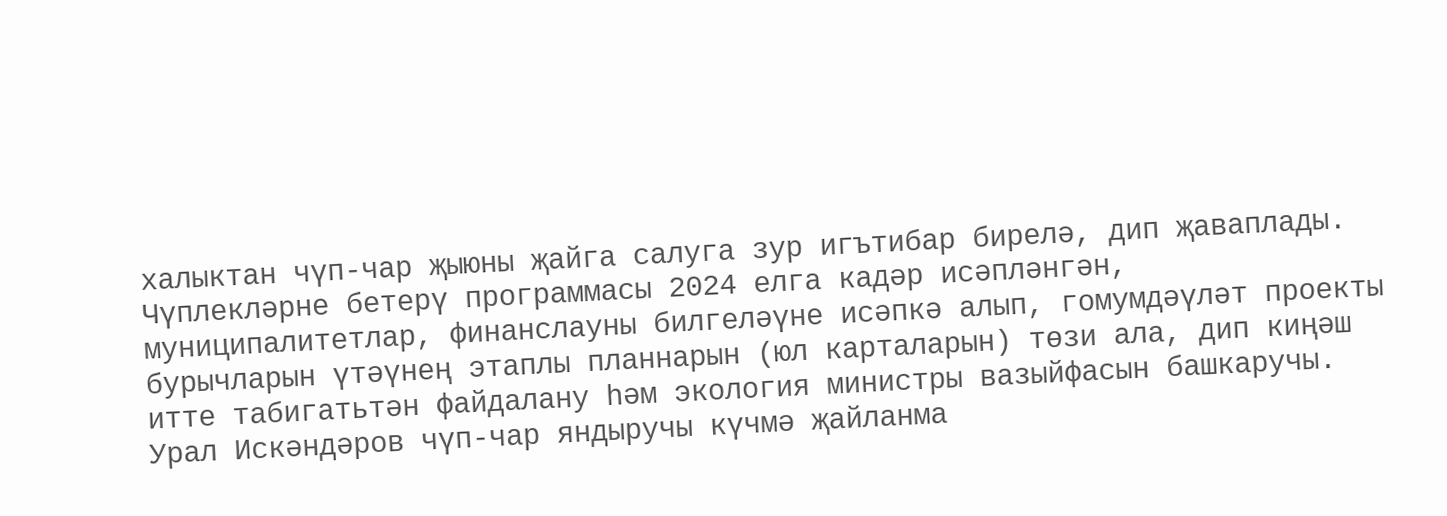халыктан чүп-чар җыюны җайга салуга зур игътибар бирелә, дип җаваплады.
Чүплекләрне бетерү программасы 2024 елга кадәр исәпләнгән, муниципалитетлар, финанслауны билгеләүне исәпкә алып, гомумдәүләт проекты бурычларын үтәүнең этаплы планнарын (юл карталарын) төзи ала, дип киңәш итте табигатьтән файдалану һәм экология министры вазыйфасын башкаручы.
Урал Искәндәров чүп-чар яндыручы күчмә җайланма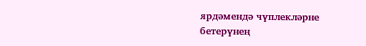ярдәмендә чүплекләрне бетерүнең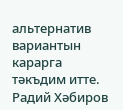альтернатив вариантын карарга тәкъдим итте. Радий Хәбиров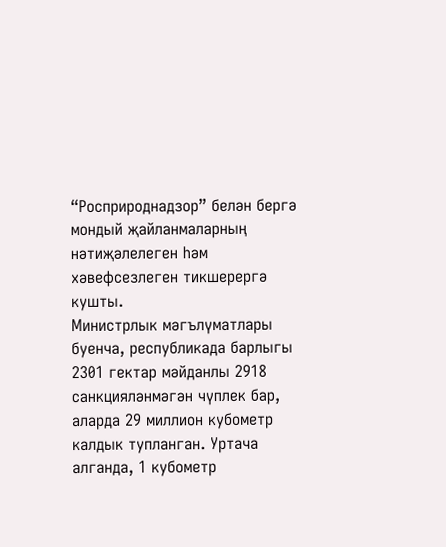“Росприроднадзор” белән бергә мондый җайланмаларның нәтиҗәлелеген һәм хәвефсезлеген тикшерергә кушты.
Министрлык мәгълүматлары буенча, республикада барлыгы 2301 гектар мәйданлы 2918 санкцияләнмәгән чүплек бар, аларда 29 миллион кубометр калдык тупланган. Уртача алганда, 1 кубометр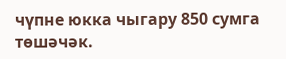чүпне юкка чыгару 850 сумга төшәчәк.